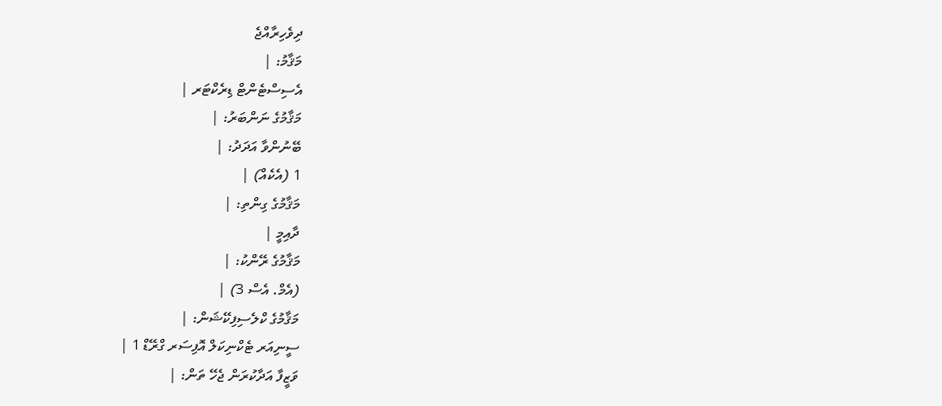ދިވެހިރާއްޖެ
މަޤާމު: |
އެސިސްޓެންޓް ޑިރެކްޓަރ |
މަޤާމުގެ ނަންބަރު: |
ބޭނުންވާ އަދަދު: |
1 (އެކެއް) |
މަޤާމުގެ ގިންތި: |
ދާއިމީ |
މަޤާމުގެ ރޭންކު: |
(އެމް. އެސް 3) |
މަޤާމުގެ ކްލެސިފިކޭޝަން: |
ސީނިއަރ ޓެކްނިކަލް އޮފިސަރ ގްރޭޑް 1 |
ވަޒީފާ އަދާކުރަން ޖެހޭ ތަން: |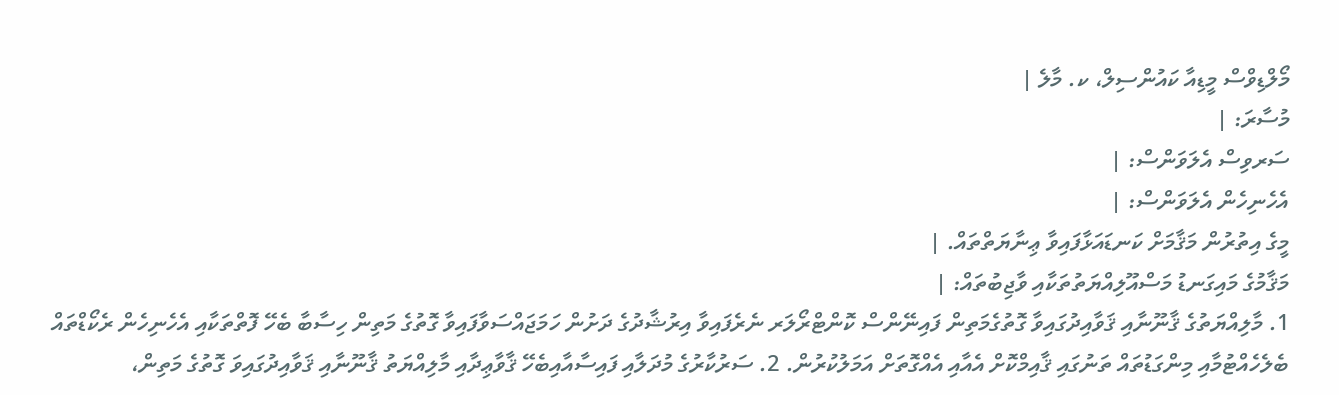މޯލްޑިވްސް މީޑިއާ ކައުންސިލް، ކ. މާލެ |
މުސާރަ: |
ސަރވިސް އެލަވަންސް: |
އެހެނިހެން އެލަވަންސް: |
މީގެ އިތުރުން މަޤާމަށް ކަނޑައަޅާފައިވާ ޢިނާޔަތްތައް. |
މަޤާމުގެ މައިގަނޑު މަސްއޫލިއްޔަތުތަކާއި ވާޖިބުތައް: |
1. މާލިއްޔަތުގެ ޤާނޫނާއި ޤަވާއިދުގައިވާ ގޮތުގެމަތިން ފައިނޭންސް ކޮންޓްރޯލަރ ނެރެފައިވާ އިރުޝާދުގެ ދަށުން ހަމަޖައްސަވާފައިވާ ގޮތުގެ މަތިން ހިސާބާ ބެހޭ ފޮތްތަކާއި އެހެނިހެން ރެކޯޑްތައް ބެލެހެއްޓުމާއި މިންގަޑުތައް ތަނުގައި ޤާއިމްކޮށް އެއާއި އެއްގޮތަށް އަމަލުކުރުން. 2. ސަރުކާރުގެ މުދަލާއި ފައިސާއާއިބެހޭ ޤާވާޢިދާއި މާލިއްޔަތު ޤާނޫނާއި ޤަވާއިދުގައިވަ ގޮތުގެ މަތިން،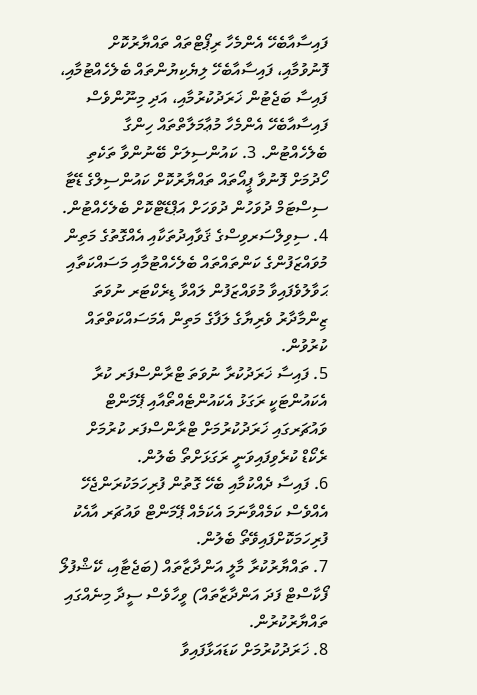ފައިސާއާބެހޭ އެންމެހާ ރިޕޯޓްތައް ތައްޔާރުކޮށް ފޮނުވުމާއި، ފައިސާއާބެހޭ ލިޔެކިޔުންތައް ބެލެހެއްޓުމާއި، ފައިސާ ބަޖެޓުން ޚަރަދުކުރުމާއި، އަދި މިނޫންވެސް ފައިސާއާބެހޭ އެންމެހާ މުޢާމަލާތްތައް ހިންގާ ބެލެހެއްޓުން. 3. ކައުންސިލަށް ބޭނުންވާ ތަކެތި ހޯދުމަށް ފޮނުވާ ޕީއޯތައް ތައްޔާރުކޮށް ކައުންސިލްގެ ޑޭޓާ ސިސްޓަމް ދުވަހުން ދުވަހަށް އަޕްޑޭޓްކޮށް ބެލެހެއްޓުން.
4. ސިވިލްސަރވިސްގެ ޤަވާއިދުތަކާއި އެއްގޮތުގެ މަތިން މުވައްޒަފުންގެ ކަންތައްތައް ބެލެހެއްޓުމާއި މަސައްކަތާއި ޙަވާލުވެފައިވާ މުވައްޒަފުން ލައްވާ ޑިރެކްޓަރ ނުވަތަ ޒިންމާދާރު ވެރިޔާގެ ލަފާގެ މަތިން އެމަސައްކަތްތައް ކުރުވުން.
5. ފައިސާ ޚަރަދުކުރާ ނުވަތަ ޓްރާންސްފަރ ކުރާ އެކައުންޓަކީ ރަގަޅު އެކައުންޓެއްތޯއާއި ޕޭމަންޓް ވައުޗަރގައި ޚަރަދުކުރުމަށް ޓްރާންސްފަރ ކުރުމަށް ރެކޯޑް ކުރެވިފައިވަނީ ރަގަޅަށްތޯ ބެލުން.
6. ފައިސާ ދެއްކުމާއި ބެހޭ ގޮތުން ފުރިހަމަކުރަންޖެހޭ އެއްވެސް ކަމެއްވާނަމަ އެކަމެއް ޕޭމަންޓް ވައުޗަރ އާއެކު ފުރިހަމަކޮށްފައިވޭތޯ ބެލުން.
7. ތައްޔާރުކުރާ މާލީ އަންދާޒާތައް (ބަޖެޓާއި، ކޭޝްފުލޯ ފޯކާސްޓް ފަދަ އަންދާޒާތައް) ވީހާވެސް ސީދާ މިނެއްގައި ތައްޔާރުކުރުން.
8. ޚަރަދުކުރުމަށް ކަޑައަޅާފައިވާ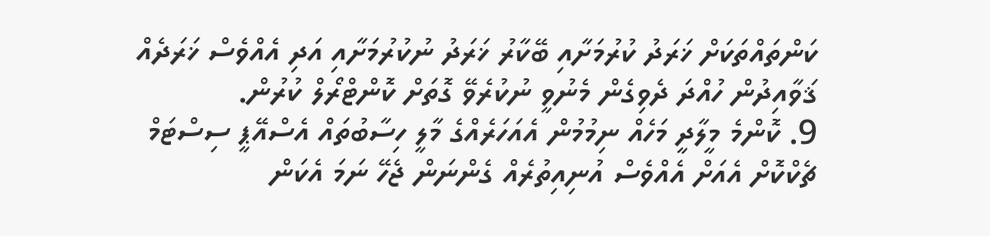ކަންތައްތަކަށް ޚަރަދު ކުރުމަށާއި ބޭކާރު ޚަރަދު ނުކުރުމަށާއި އަދި އެއްވެސް ޚަރަދެއް ޤަވާއިދުން ހުއްދަ ދެވިގެން މެނުވީ ނުކުރެވޭ ގޮތަށް ކޮންޓްރޯލް ކުރުން.
9. ކޮންމެ މީލާދީ މަހެއް ނިމުމުން އެއަހަރެއްގެ މާލީ ހިސާބުތައް އެސްއޭޕީ ސިސްޓަމް ޗެކްކޮށް އެއަށް އެއްވެސް އުނިއިތުރެއް ގެންނަން ޖެހޭ ނަމަ އެކަން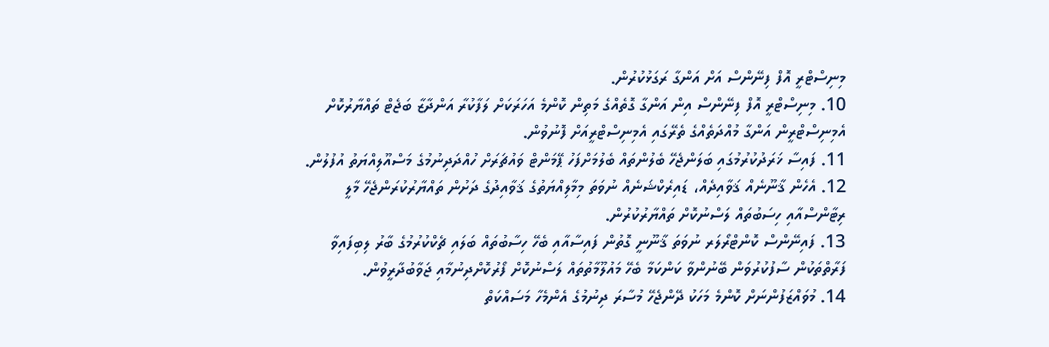މިނިސްޓްރީ އޮފް ފިނޭންސް އަށް އަންގާ ރަގަޅުކުރުން.
10. މިނިސްޓްރީ އޮފް ފިނޭންސް އިން އަންގާ ގޮތެއްގެ މަތިން ކޮންމެ އަހަރަކަށް ލަފާކުރާ އަންދާޒާ ބަޖެޓް ތައްޔާރުކޮށް އެމިނިސްޓްރީން އަންގާ މުއްދަތެއްގެ ތެރޭގައި އެމިނިސްޓްރީއަށް ފޮނުވުން.
11. ފައިސާ ޚަރަދުކުރުމުގައި ބަލަންޖެހޭ ބެލުންތައް ބެލުމަށްފަހު ޕޭމަންޓް ވައުޗަރަށް ހުއްދަދިނުމުގެ މަސްއޫލިއްޔަތު އުފުލުން.
12. އެހެން ޤާނޫނެއް ޤަވާއިދެއް، ޑައިރެކްޝަނެއް ނުވަތަ މިމާލިއްޔަތުގެ ޤަވާއިދުގެ ދަށުން ތައްޔާރުކުރަންޖެހޭ މާލީ ރިޓާންސްއާއި ހިސަބުތައް ލަސްނުކޮށް ތައްޔާރުކުރުން.
13. ފައިނޭންސް ކޮންޓްރޯލަރ ނުވަތަ ޤާނޫނީ ގޮތުން ފައިސާއާއި ބެހޭ ހިސާބުތައް ބަލައި ޗެކްކުރުމުގެ ބާރު ލިބިފައިވާ ފަރާތްތަކުން ސާފުކުރުވަން ބޭނުންވާ ކަންކަމާ ބެހޭ މައުލޫމާތުތައް ލަސްނުކޮށް ފޯރުކޮށްދިނުމާއި ޖަވާބުދާރީވުން.
14. މުވައްޒަފުންނަށް ކޮންމެ މަހަކު ދޭންޖެހޭ މުސާރަ ދިނުމުގެ އެންމެހާ މަސައްކަތް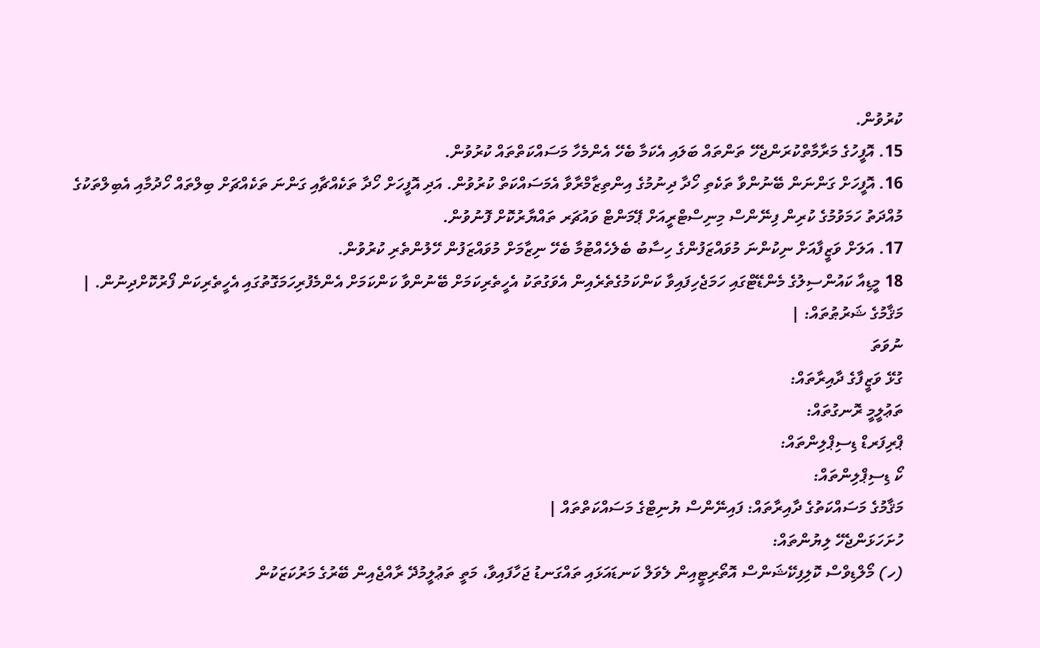ކުރުވުން.
15. އޮފީހުގެ މަރާމާތްކުރަންޖެހޭ ތަންތައް ބަލައި އެކަމާ ބެހޭ އެންމެހާ މަސައްކަތްތައް ކުރުވުން.
16. އޮފީހަށް ގަންނަން ބޭނުންވާ ތަކެތި ހޯދާ ދިނުމުގެ އިންތިޒާމްރާވާ އެމަސައްކަތް ކުރުވުން. އަދި އޮފީހަށް ހޯދާ ތަކެއްޗާއި ގަންނަ ތަކެއްޗަށް ބިލްތައް ހޯދުމާއި އެބިލްތަކުގެ މުއްދަތު ހަމަވުމުގެ ކުރިން ފިނޭންސް މިނިސްޓްރީއަށް ޕޭމަންޓް ވައުޗަރ ތައްޔާރުކޮށް ފޮނުވުން.
17. އަލަށް ވަޒީފާއަށް ނިކުންނަ މުވައްޒަފުންގެ ހިސާބު ބެލެހެއްޓުމާ ބެހޭ ނިޒާމަށް މުވައްޒަފުން ހޭލުންތެރި ކުރުވުން.
18 މީޑިއާ ކައުންސިލުގެ މެންޑޭޓްގައި ހަމަޖެހިފައިވާ ކަންކަމުގެތެރެއިން އެވަގުތަކު އެހީތެރިކަމަށް ބޭނުންވާ ކަންކަމަށް އެންމެފުރިހަމަގޮތުގައި އެހީތެރިކަން ފޯރުކޮށްދިނުން. |
މަޤާމުގެ ޝަރުޠުތައް: |
ނުވަތަ
ގުޅޭ ވަޒީފާގެ ދާއިރާތައް:
ތަޢުލީމީ ރޮނގުތައް:
ޕްރިފަރޑް ޑިސިޕްލިންތައް:
ކޯ ޑިސިޕްލިންތައް:
މަޤާމުގެ މަސައްކަތުގެ ދާއިރާތައް: ފައިނޭންސް ޔުނިޓްގެ މަސައްކަތްތައް |
ހުށަހަޅަންޖެހޭ ލިޔުންތައް:
(ހ) މޯލްޑިވްސް ކޮލިފިކޭޝަންސް އޮތޯރިޓީއިން ލެވަލް ކަނޑައަޅައި ތައްގަނޑު ޖަހާފައިވާ، މަތީ ތަޢުލީމުދޭ ރާއްޖެއިން ބޭރުގެ މަރުކަޒަކުން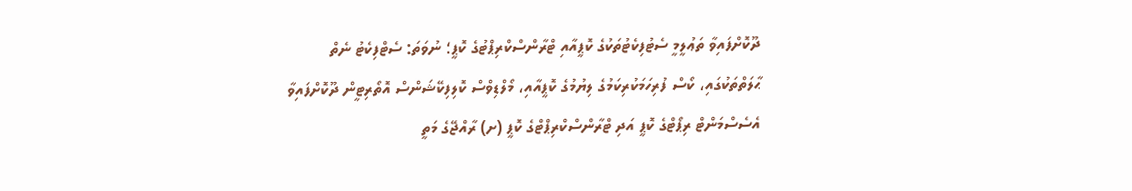ދޫކޮށްފައިވާ ތަޢުލީމީ ސެޓުފިކެޓުތަކުގެ ކޮޕީއާއި ޓްރާންސްކްރިޕްޓުގެ ކޮޕީ؛ ނުވަތަ: ސެޓްފިކެޓު ނެތް ޙާލަތްތަކުގައި، ކޯސް ފުރިހަމަކުރިކަމުގެ ލިޔުމުގެ ކޮޕީއާއި، މޯލްޑިވްސް ކޮލިފިކޭޝަންސް އޮތޯރިޓީން ދޫކޮށްފައިވާ އެސެސްމަންޓް ރިޕޯޓްގެ ކޮޕީ އަދި ޓްރާންސްކްރިޕްޓްގެ ކޮޕީ (ށ) ރާއްޖޭގެ މަތީ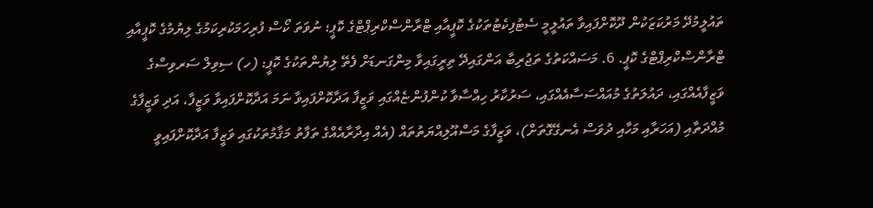ތައުލީމުދޭ މަރުކަޒަކުން ދޫކޮށްފައިވާ ތައުލީމީ ސެޓުފިކެޓުތަކުގެ ކޮޕީއާއި ޓްރާންސްކްރިޕްޓްގެ ކޮޕީ؛ ނުވަތަ ކޯސް ފުރިހަމަކުރިކަމުގެ ލިޔުމުގެ ކޮޕީއާއި ޓްރާންސްކްރިޕްޓްގެ ކޮޕީ. 6. މަސައްކަތުގެ ތަޖުރިބާ އަންގައިދޭ ތިރީގައިވާ މިންގަނޑަށް ފެތޭ ލިޔުންތަކުގެ ކޮޕީ: (ހ) ސިވިލް ސަރވިސްގެ ވަޒީފާއެއްގައި، ދައުލަތުގެ މުއައްސަސާއެއްގައި، ސަރުކާރު ހިއްސާވާ ކުންފުންޏެއްގައި ވަޒީފާ އަދާކޮށްފައިވާ ނަމަ އަދާކޮށްފައިވާ ވަޒީފާ، އަދި ވަޒީފާގެ މުއްދަތާއި (އަހަރާއި މަހާއި ދުވަސް އެނގޭގޮތަށް)، ވަޒީފާގެ މަސްއޫލިއްޔަތުތައް (އެއް އިދާރާއެއްގެ ތަފާތު މަޤާމުތަކުގައި ވަޒީފާ އަދާކޮށްފައިވީ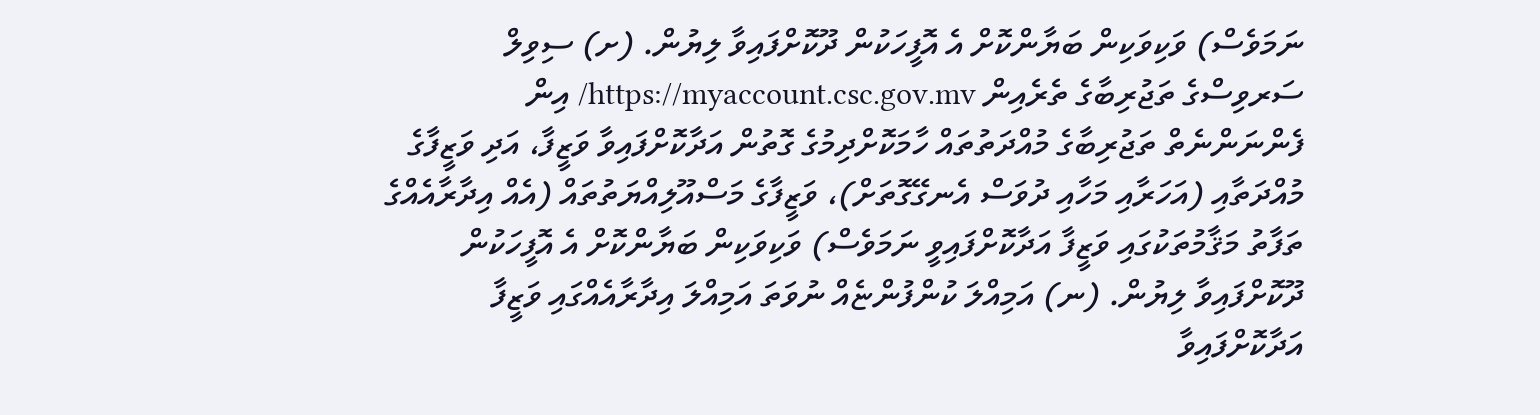ނަމަވެސް) ވަކިވަކިން ބަޔާންކޮށް އެ އޮފީހަކުން ދޫކޮށްފައިވާ ލިޔުން. (ށ) ސިވިލް ސަރވިސްގެ ތަޖުރިބާގެ ތެރެއިން https://myaccount.csc.gov.mv/ އިން ފެންނަންނެތް ތަޖުރިބާގެ މުއްދަތުތައް ހާމަކޮށްދިމުގެ ގޮތުން އަދާކޮށްފައިވާ ވަޒީފާ، އަދި ވަޒީފާގެ މުއްދަތާއި (އަހަރާއި މަހާއި ދުވަސް އެނގޭގޮތަށް)، ވަޒީފާގެ މަސްއޫލިއްޔަތުތައް (އެއް އިދާރާއެއްގެ ތަފާތު މަޤާމުތަކުގައި ވަޒީފާ އަދާކޮށްފައިވީ ނަމަވެސް) ވަކިވަކިން ބަޔާންކޮށް އެ އޮފީހަކުން ދޫކޮށްފައިވާ ލިޔުން. (ނ) އަމިއްލަ ކުންފުންޏެއް ނުވަތަ އަމިއްލަ އިދާރާއެއްގައި ވަޒީފާ އަދާކޮށްފައިވާ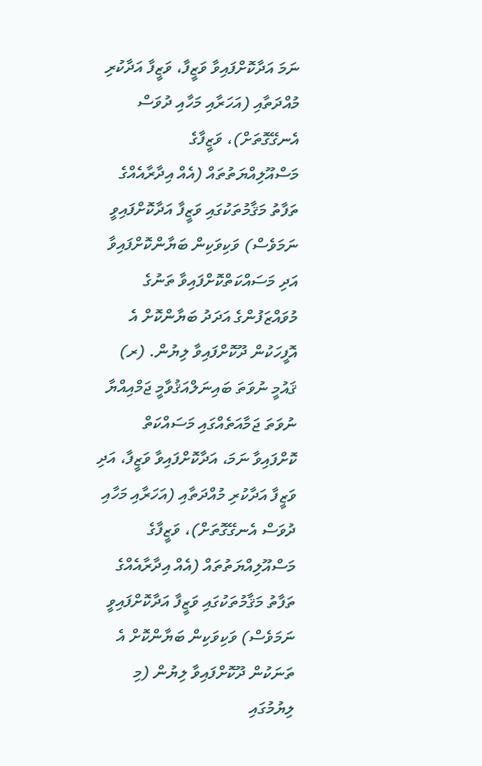ނަމަ އަދާކޮށްފައިވާ ވަޒީފާ، ވަޒީފާ އަދާކުރި މުއްދަތާއި (އަހަރާއި މަހާއި ދުވަސް އެނގޭގޮތަށް)، ވަޒީފާގެ މަސްއޫލިއްޔަތުތައް (އެއް އިދާރާއެއްގެ ތަފާތު މަޤާމުތަކުގައި ވަޒީފާ އަދާކޮށްފައިވީ ނަމަވެސް) ވަކިވަކިން ބަޔާންކޮށްފައިވާ އަދި މަސައްކަތްކޮށްފައިވާ ތަނުގެ މުވައްޒަފުންގެ އަދަދު ބަޔާންކޮށް އެ އޮފީހަކުން ދޫކޮށްފައިވާ ލިޔުން. (ރ) ޤައުމީ ނުވަތަ ބައިނަލްއަޤުވާމީ ޖަމްއިއްޔާ ނުވަތަ ޖަމާއަތެއްގައި މަސައްކަތް ކޮށްފައިވާ ނަމަ، އަދާކޮށްފައިވާ ވަޒީފާ، އަދި ވަޒީފާ އަދާކުރި މުއްދަތާއި (އަހަރާއި މަހާއި ދުވަސް އެނގޭގޮތަށް)، ވަޒީފާގެ މަސްއޫލިއްޔަތުތައް (އެއް އިދާރާއެއްގެ ތަފާތު މަޤާމުތަކުގައި ވަޒީފާ އަދާކޮށްފައިވީ ނަމަވެސް) ވަކިވަކިން ބަޔާންކޮށް އެ ތަނަކުން ދޫކޮށްފައިވާ ލިޔުން (މި ލިޔުމުގައި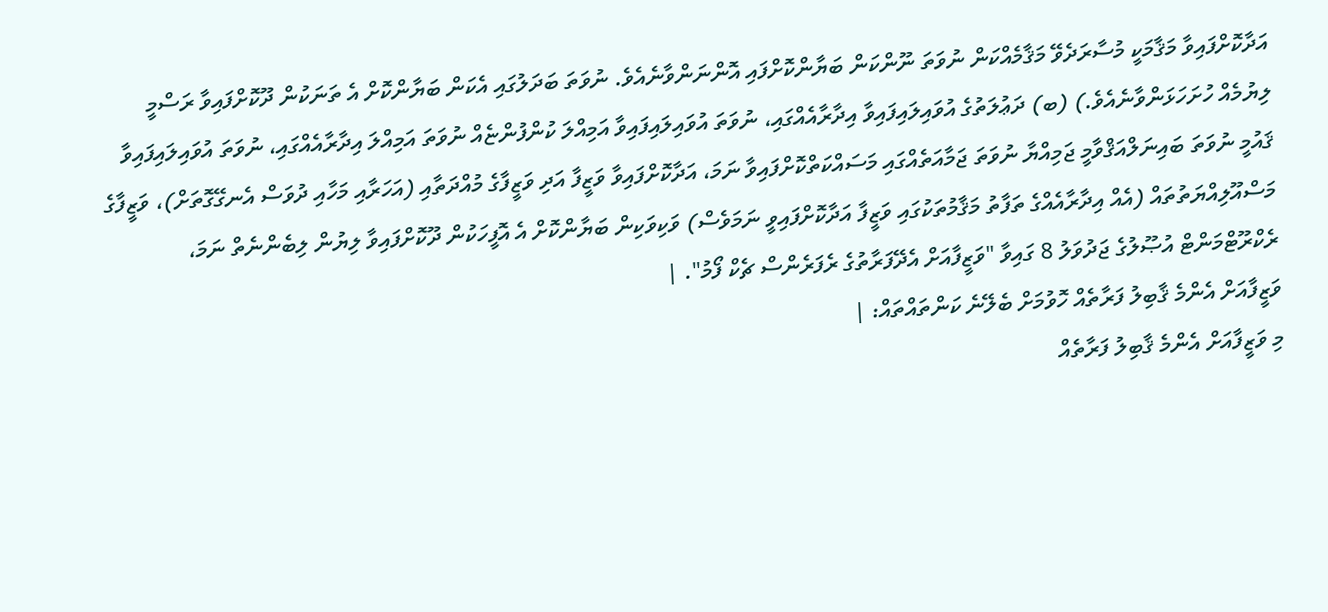އަދާކޮށްފައިވާ މަޤާމަކީ މުސާރަދެވޭ މަޤާމެއްކަން ނުވަތަ ނޫންކަން ބަޔާންކޮށްފައި އޮންނަންވާނެއެވެ. ނުވަތަ ބަދަލުގައި އެކަން ބަޔާންކޮށް އެ ތަނަކުން ދޫކޮށްފައިވާ ރަސްމީ ލިޔުމެއް ހުށަހަޅަންވާނެއެވެ.) (ބ) ދަޢުލަތުގެ އުވައިލައިފައިވާ އިދާރާއެއްގައި، ނުވަތަ އުވައިލައިފައިވާ އަމިއްލަ ކުންފުންޏެއް ނުވަތަ އަމިއްލަ އިދާރާއެއްގައި، ނުވަތަ އުވައިލައިފައިވާ ޤައުމީ ނުވަތަ ބައިނަލްއަޤްވާމީ ޖަމިއްޔާ ނުވަތަ ޖަމާއަތެއްގައި މަސައްކަތްކޮށްފައިވާ ނަމަ، އަދާކޮށްފައިވާ ވަޒީފާ އަދި ވަޒީފާގެ މުއްދަތާއި (އަހަރާއި މަހާއި ދުވަސް އެނގޭގޮތަށް)، ވަޒީފާގެ މަސްއޫލިއްޔަތުތައް (އެއް އިދާރާއެއްގެ ތަފާތު މަޤާމުތަކުގައި ވަޒީފާ އަދާކޮށްފައިވީ ނަމަވެސް) ވަކިވަކިން ބަޔާންކޮށް އެ އޮފީހަކުން ދޫކޮށްފައިވާ ލިޔުން ލިބެންނެތް ނަމަ، ރެކްރޫޓްމަންޓް އުޞޫލުގެ ޖަދުވަލު 8 ގައިވާ "ވަޒީފާއަށް އެދޭފަރާތުގެ ރެފަރެންސް ޗެކް ފޯމު". |
ވަޒީފާއަށް އެންމެ ޤާބިލު ފަރާތެއް ހޮވުމަށް ބެލޭނެ ކަންތައްތައް: |
މި ވަޒީފާއަށް އެންމެ ޤާބިލު ފަރާތެއް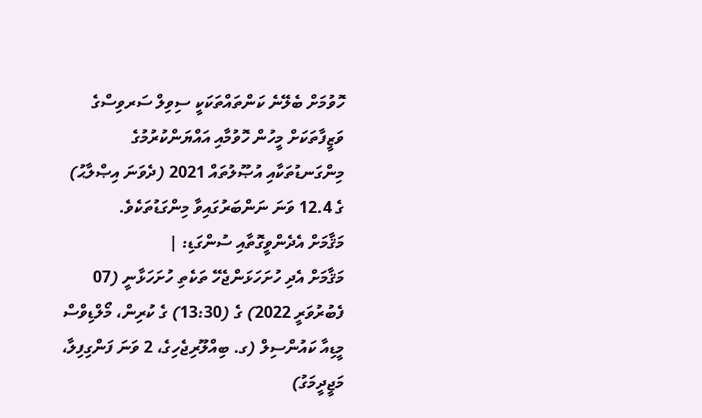ހޮވުމަށް ބެލޭނެ ކަންތައްތަކަކީ ސިވިލް ސަރވިސްގެ ވަޒީފާތަކަށް މީހުން ހޮވުމާއި އައްޔަންކުރުމުގެ މިންގަނޑުތަކާއި އުޞޫލުތައް 2021 (ދެވަނަ އިޞްލާޙު) ގެ 12.4 ވަނަ ނަންބަރުގައިވާ މިންގަޑުތަކެވެ.
މަޤާމަށް އެދެންވީގޮތާއި ސުންގަޑި: |
މަޤާމަށް އެދި ހުށަހަޅަންޖެހޭ ތަކެތި ހުށަހަޅާނީ (07 ފެބުރުވަރީ 2022) ގެ (13:30) ގެ ކުރިން، މޯލްޑިވްސް މީޑިއާ ކައުންސިލް (ގ. ބިއްލޫރިޖެހިގެ، 2 ވަނަ ފަންގިފިލާ، މަޖީދީމަގު)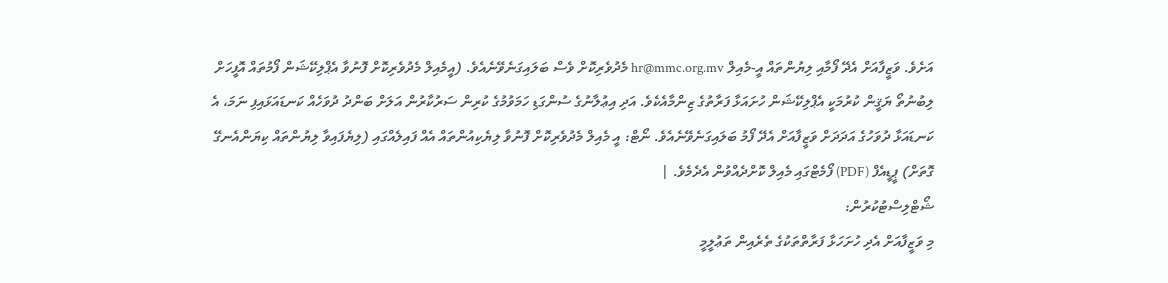އަށެވެ. ވަޒީފާއަށް އެދޭ ފޯމާއި ލިޔުންތައް އީ-މެއިލް hr@mmc.org.mv މެދުވެރިކޮށް ވެސް ބަލައިގަނެވޭނެއެވެ. (އީމެއިލް މެދުވެރިކޮށް ފޮނުވާ އެޕްލިކޭޝަން ފޯމުތައް އޮފީހަށް ލިބުނުތޯ ޔަޤީން ކުރުމަކީ އެޕްލިކޭޝަން ހުށައަޅާ ފަރާތުގެ ޒިންމާއެކެވެ. އަދި އިޢުލާނުގެ ސުންގަޑި ހަމަވުމުގެ ކުރިން ސަރުކާރުން އަލަށް ބަންދު ދުވަހެއް ކަނޑައަޅައިފި ނަމަ، އެ ކަނޑައަޅާ ދުވަހުގެ އަދަދަށް ވަޒީފާއަށް އެދޭ ފޯމު ބަލައިގަނެވޭނެއެވެ. ނޯޓް: އީ މެއިލް މެދުވެރިކޮށް ފޮނުވާ ލިޔެކިއުންތައް އެއް ފައިލެއްގައި (ލިޔެފައިވާ ލިޔުންތައް ކިޔަންއެނގޭ ގޮތަށް) ޕީޑީއެފް (PDF) ފޯމެޓްގައި މެއިލް ކޮށްދެއްވުން އެދެމެވެ. |
ޝޯޓްލިސްޓުކުރުން:
މި ވަޒީފާއަށް އެދި ހުށަހަޅާ ފަރާތްތަކުގެ ތެރެއިން ތަޢުލީމީ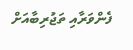ފެންވަރާއި ތަޖުރިބާއަށް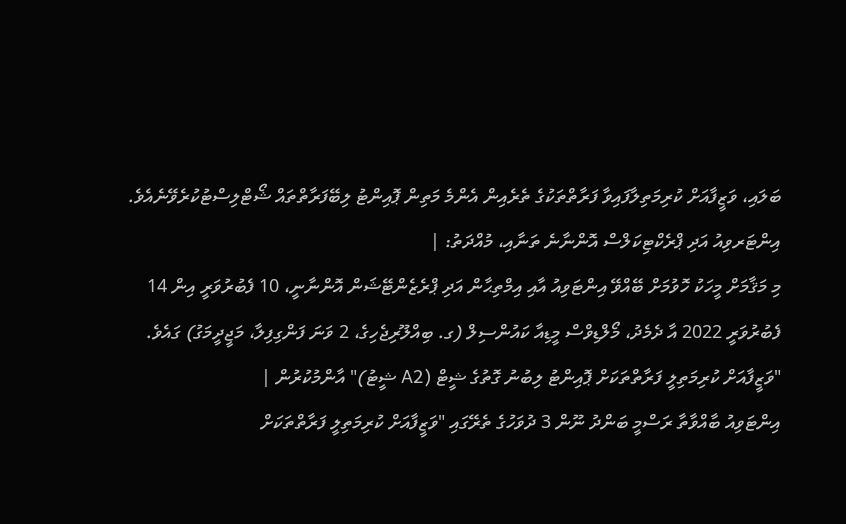ބަލައި، ވަޒީފާއަށް ކުރިމަތިލާފައިވާ ފަރާތްތަކުގެ ތެރެއިން އެންމެ މަތިން ޕޮއިންޓު ލިބޭފަރާތްތައް ޝޯޓްލިސްޓުކުރެވޭނެއެވެ.
އިންޓަރވިއު އަދި ޕްރެކްޓިކަލްސް އޮންނާނެ ތަނާއި، މުއްދަތު: |
މި މަޤާމަށް މީހަކު ހޮވުމަށް ބޭއްވޭ އިންޓަވިއު އާއި އިމްތިޙާން އަދި ޕްރެޒެންޓޭޝަން އޮންނާނީ، 10 ފެބުރުވަރީ އިން 14 ފެބުރުވަރީ 2022 އާ ދެމެދު، މޯލްޑިވްސް މީޑިއާ ކައުންސިލް (ގ. ބިއްލޫރިޖެހިގެ، 2 ވަނަ ފަންގިފިލާ، މަޖީދީމަގު) ގައެވެ.
"ވަޒީފާއަށް ކުރިމަތިލީ ފަރާތްތަކަށް ޕޮއިންޓު ލިބުނު ގޮތުގެ ޝީޓް (A2 ޝީޓު)" އާންމުކުރުން |
އިންޓަވިއު ބާއްވާތާ ރަސްމީ ބަންދު ނޫން 3 ދުވަހުގެ ތެރޭގައި "ވަޒީފާއަށް ކުރިމަތިލީ ފަރާތްތަކަށް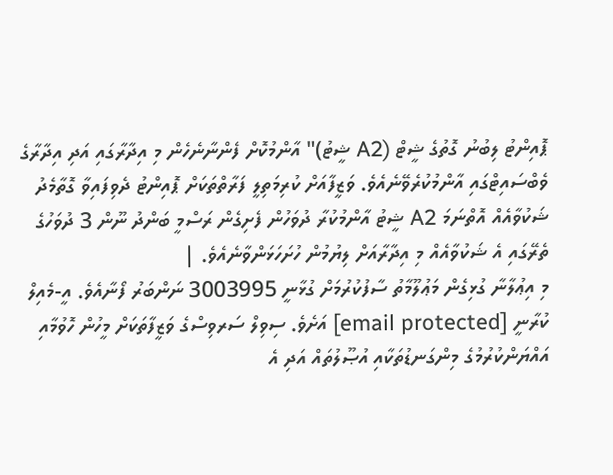ޕޮއިންޓު ލިބުނު ގޮތުގެ ޝީޓް (A2 ޝީޓު)" އާންމުކޮށް ފެންނާނެހެން މި އިދާރާގައި އަދި އިދާރާގެ ވެބްސައިޓްގައި އާންމުކުރެވޭނެއެވެ. ވަޒީފާއަށް ކުރިމަތިލީ ފަރާތްތަކަށް ޕޮއިންޓު ދެވިފައިވާ ގޮތާމެދު ޝަކުވާއެއް އޮތްނަމަ A2 ޝީޓު އާންމުކުރާ ދުވަހުން ފެށިގެން ރަސްމީ ބަންދު ނޫން 3 ދުވަހުގެ ތެރޭގައި އެ ޝަކުވާއެއް މި އިދާރާއަށް ލިޔުމުން ހުށަހަޅަންވާނެއެވެ. |
މި އިޢުލާނާ ގުޅިގެން މަޢުލޫމާތު ސާފުކުރުމަށް ގުޅާނީ 3003995 ނަންބަރު ފޯނާއެވެ. އީ-މެއިލް ކުރާނީ [email protected] އަށެވެ. ސިވިލް ސަރވިސްގެ ވަޒީފާތަކަށް މީހުން ހޮވުމާއި އައްޔަންކުރުމުގެ މިންގަނޑުތަކާއި އުޞޫލުތައް އަދި އެ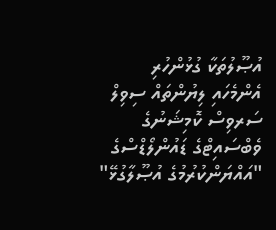އުޞޫލުތަކާ ގުޅުންހުރި އެންމެހައި ލިޔުންތައް ސިވިލް ސަރވިސް ކޮމިޝަނުގެ ވެބްސައިޓްގެ ޑައުންލޯޑްސްގެ "އައްޔަންކުރުމުގެ އުޞޫލާގުޅޭ"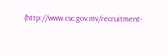(http://www.csc.gov.mv/recruitment-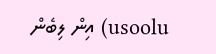usoolu) އިން ލިބެން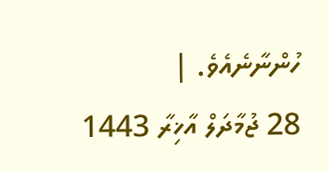ހުންނާނެއެވެ. |
28 ޖުމާދަލް އާޚިރާ 1443